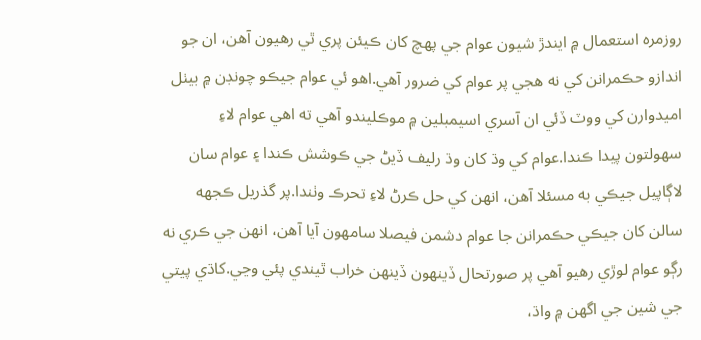روزمره استعمال ۾ ايندڙ شيون عوام جي پهچ کان ڪيئن پري ٿي رهيون آهن، ان جو اندازو حڪمرانن کي نه هجي پر عوام کي ضرور آهي.اهو ئي عوام جيڪو چونڊن ۾ بيٺل اميدوارن کي ووٽ ڏئي ان آسري اسيمبلين ۾ موڪليندو آهي ته اهي عوام لاءِ سهولتون پيدا ڪندا.عوام کي وڌ کان وڌ رليف ڏيڻ جي ڪوشش ڪندا ۽ عوام سان لاڳاپيل جيڪي به مسئلا آهن، انهن کي حل ڪرڻ لاءِ تحرڪ وٺندا.پر گذريل ڪجهه سالن کان جيڪي حڪمرانن جا عوام دشمن فيصلا سامهون آيا آهن، انهن جي ڪري نه رڳو عوام لوڙي رهيو آهي پر صورتحال ڏينهون ڏينهن خراب ٿيندي پئي وڃي.کاڌي پيتي جي شين جي اگهن ۾ واڌ،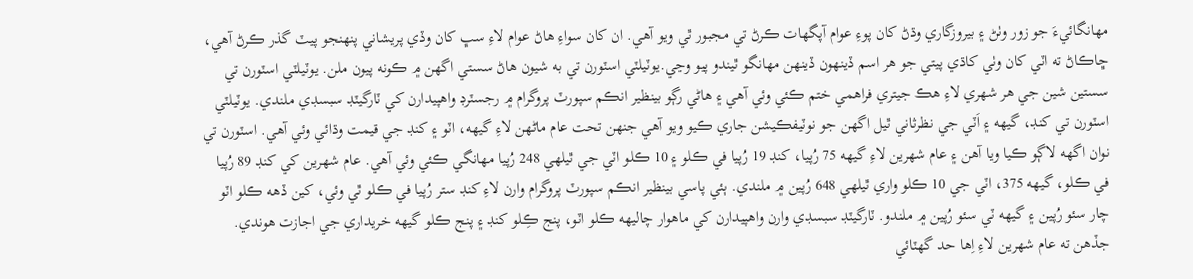مهانگائيءَ جو زور وٺڻ ۽ بيروزگاري وڌڻ کان پوءِ عوام آپگهات ڪرڻ تي مجبور ٿي ويو آهي. ان کان سواءِ هاڻ عوام لاءِ سڀ کان وڏي پريشاني پنهنجو پيٽ گذر ڪرڻ آهي، ڇاڪاڻ ته اٽي کان وٺي کاڌي پيتي جو هر اسم ڏينهون ڏينهن مهانگو ٿيندو پيو وڃي.يوٽيلٽي اسٽورن تي به شيون هاڻ سستي اگهن ۾ ڪونه پيون ملن. يوٽيلٽي اسٽورن تي سستين شين جي هر شهري لاءِ هڪ جيتري فراهمي ختم ڪئي وئي آهي ۽ هاڻي رڳو بينظير انڪم سپورٽ پروگرام ۾ رجسٽرڊ واهپيدارن کي ٽارگيٽڊ سبسڊي ملندي. يوٽيلٽي اسٽورن تي کنڊ، گيهه ۽ اَٽي جي نظرثاني ٿيل اگهن جو نوٽيفڪيشن جاري ڪيو ويو آهي جنهن تحت عام ماڻهن لاءِ گيهه، اٽو ۽ کنڊ جي قيمت وڌائي وئي آهي. اسٽورن تي نوان اگهه لاڳو ڪيا ويا آهن ۽ عام شهرين لاءِ گيهه 75 رُپيا، کنڊ 19 رُپيا في ڪلو ۽ 10 ڪلو اٽي جي ٿيلهي 248 رُپيا مهانگي ڪئي وئي آهي. عام شهرين کي کنڊ 89 رُپيا في ڪلو، گيهه 375، اٽي جي 10 ڪلو واري ٿيلهي 648 رُپين ۾ ملندي. ٻئي پاسي بينظير انڪم سپورٽ پروگرام وارن لاءِ کنڊ ستر رُپيا في ڪلو ٿي وئي، کين ڏهه ڪلو اٽو چار سئو رُپين ۽ گيهه ٽي سئو رُپين ۾ ملندو. ٽارگيٽڊ سبسڊي وارن واهپيدارن کي ماهوار چاليهه ڪلو اٽو، پنج ڪِلو کنڊ ۽ پنج ڪلو گيهه خريداري جي اجازت هوندي. جڏهن ته عام شهرين لاءِ اِها حد گهٽائي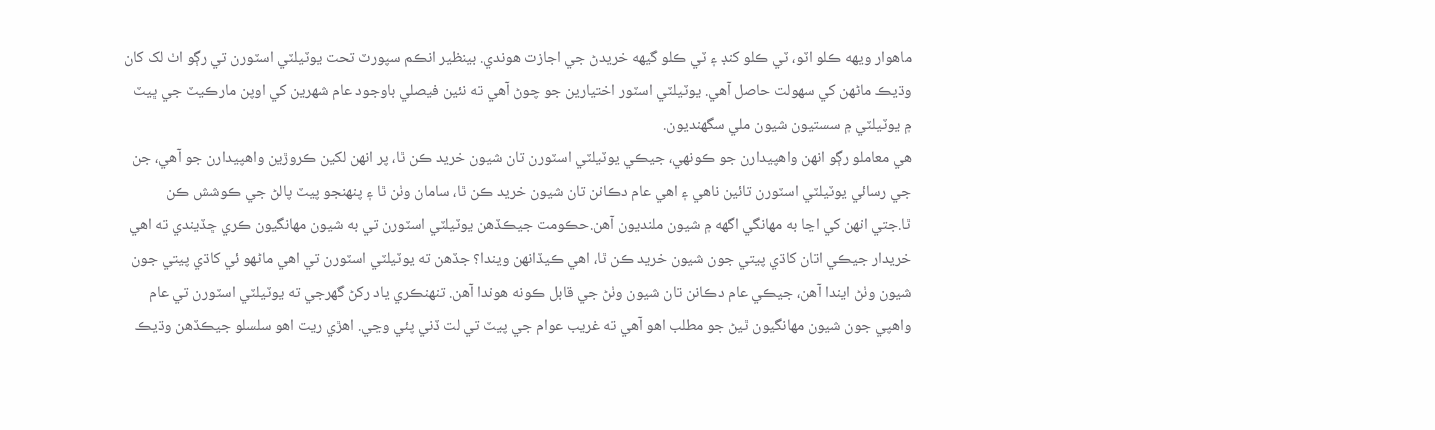ماهوار ويهه ڪلو اٽو، ٽي ڪلو کنڊ ۽ ٽي ڪلو گيهه خريدڻ جي اجازت هوندي. بينظير انڪم سپورٽ تحت يوٽيلٽي اسٽورن تي رڳو اٺ لک کان وڌيڪ ماڻهن کي سهولت حاصل آهي. يوٽيلٽي اسٽور اختيارين جو چوڻ آهي ته نئين فيصلي باوجود عام شهرين کي اوپن مارڪيٽ جي ڀيٽ ۾ يوٽيلٽي ۾ سستيون شيون ملي سگهنديون.
هي معاملو رڳو انهن واهپيدارن جو ڪونهي، جيڪي يوٽيلٽي اسٽورن تان شيون خريد ڪن ٿا، پر انهن لکين ڪروڙين واهپيدارن جو آهي، جن جي رسائي يوٽيلٽي اسٽورن تائين ناهي ۽ اهي عام دڪانن تان شيون خريد ڪن ٿا، سامان وٺن ٿا ۽ پنهنجو پيٽ پالڻ جي ڪوشش ڪن ٿا.جتي انهن کي اڃا به مهانگي اگهه ۾ شيون ملنديون آهن.حڪومت جيڪڏهن يوٽيلٽي اسٽورن تي به شيون مهانگيون ڪري ڇڏيندي ته اهي خريدار جيڪي اتان کاڌي پيتي جون شيون خريد ڪن ٿا، اهي ڪيڏانهن ويندا؟ جڏهن ته يوٽيلٽي اسٽورن تي اهي ماڻهو ئي کاڌي پيتي جون شيون وٺڻ ايندا آهن، جيڪي عام دڪانن تان شيون وٺڻ جي قابل ڪونه هوندا آهن. تنهنڪري ياد رکڻ گهرجي ته يوٽيلٽي اسٽورن تي عام واهپي جون شيون مهانگيون ٿيڻ جو مطلب اهو آهي ته غريب عوام جي پيٽ تي لت ڏني پئي وڃي. اهڙي ريت اهو سلسلو جيڪڏهن وڌيڪ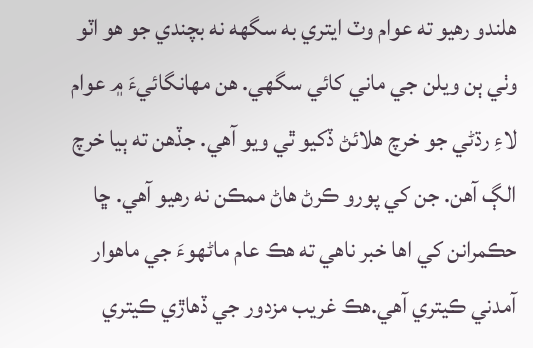هلندو رهيو ته عوام وٽ ايتري به سگهه نه بچندي جو هو اٽو وٺي ٻن ويلن جي ماني کائي سگهي. هن مهانگائيءَ ۾ عوام لاءِ رڌڻي جو خرچ هلائڻ ڏکيو ٿي ويو آهي. جڏهن ته ٻيا خرچ الڳ آهن. جن کي پورو ڪرڻ هاڻ ممڪن نه رهيو آهي. ڇا حڪمرانن کي اها خبر ناهي ته هڪ عام ماڻهوءَ جي ماهوار آمدني ڪيتري آهي.هڪ غريب مزدور جي ڏهاڙي ڪيتري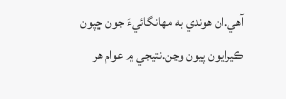آهي.ان هوندي به مهانگائيءَ جون ڇپون ڪيرايون پيون وڃن.نتيجي ۾ عوام هر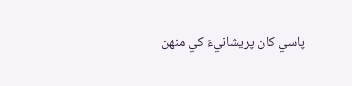پاسي کان پريشانيءَ کي منهن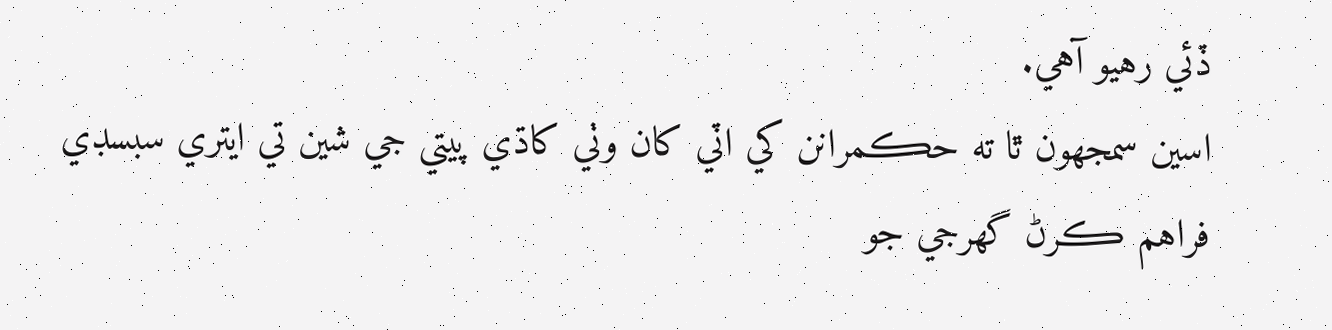ڏئي رهيو آهي.
اسين سمجهون ٿا ته حڪمرانن کي اٽي کان وٺي کاڌي پيتي جي شين تي ايتري سبسڊي فراهم ڪرڻ گهرجي جو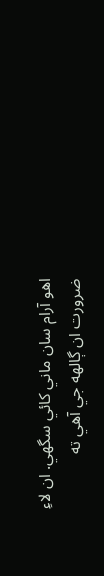اهو آرام سان ماني کائي سگهي. ان لاءِ ضرورت ان ڳالهه جي آهي ته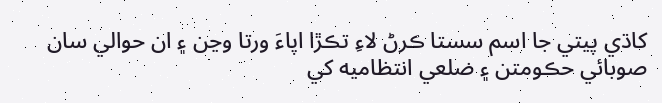کاڌي پيتي جا اسم سستا ڪرڻ لاءِ تڪڙا اپاءَ ورتا وڃن ۽ ان حوالي سان صوبائي حڪومتن ۽ ضلعي انتظاميه کي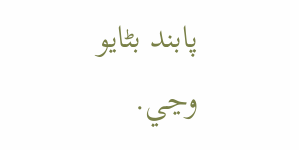پابند بڻايو وڃي.